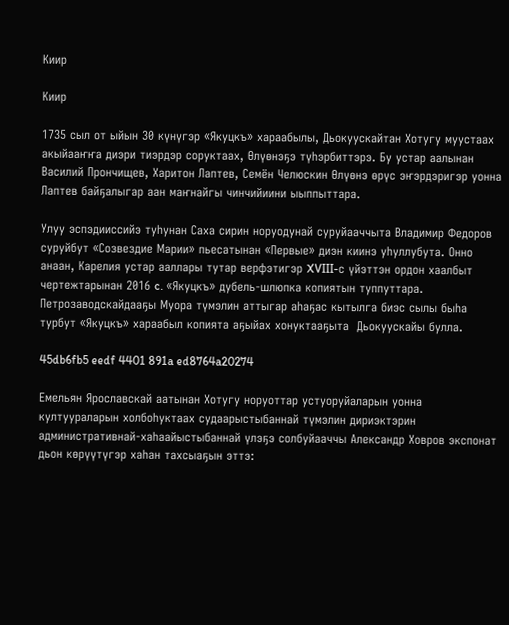Киир

Киир

1735 сыл от ыйын 30 күнүгэр «Якуцкъ» хараабылы, Дьокуускайтан Хотугу муустаах акыйааҥҥа диэри тиэрдэр соруктаах, Өлүөнэҕэ түһэрбиттэрэ. Бу устар аалынан Василий Прончищев, Харитон Лаптев, Семён Челюскин Өлүөнэ өрүс эҥэрдэригэр уонна Лаптев байҕалыгар аан маҥнайгы чинчийиини ыыппыттара.

Улуу эспэдииссийэ туһунан Саха сирин норуодунай суруйааччыта Владимир Федоров суруйбут «Созвездие Марии» пьесатынан «Первые» диэн киинэ уһуллубута. Онно анаан, Карелия устар ааллары тутар верфэтигэр XVIII-с үйэттэн ордон хаалбыт чертежтарынан 2016 c. «Якуцкъ» дубель-шлюпка копиятын туппуттара. Петрозаводскайдааҕы Муора түмэлин аттыгар аһаҕас кытылга биэс сылы быһа турбут «Якуцкъ» хараабыл копията аҕыйах хонуктааҕыта  Дьокуускайы булла.

45db6fb5 eedf 4401 891a ed8764a20274

Емельян Ярославскай аатынан Хотугу норуоттар устуоруйаларын уонна култуураларын холбоһуктаах судаарыстыбаннай түмэлин дириэктэрин административнай-хаһаайыстыбаннай үлэҕэ солбуйааччы Александр Ховров экспонат дьон көрүүтүгэр хаһан тахсыаҕын эттэ: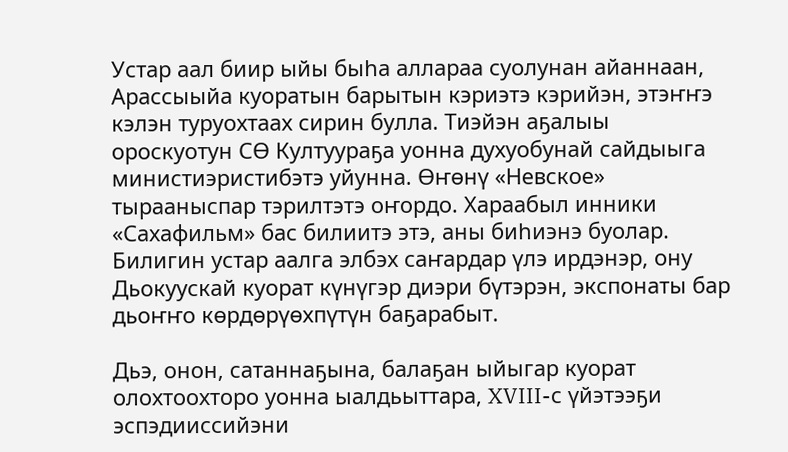Устар аал биир ыйы быһа аллараа суолунан айаннаан, Арассыыйа куоратын барытын кэриэтэ кэрийэн, этэҥҥэ кэлэн туруохтаах сирин булла. Тиэйэн аҕалыы ороскуотун СӨ Култуураҕа уонна духуобунай сайдыыга министиэристибэтэ уйунна. Өҥөнү «Невское» тырааныспар тэрилтэтэ оҥордо. Хараабыл инники «Сахафильм» бас билиитэ этэ, аны биһиэнэ буолар. Билигин устар аалга элбэх саҥардар үлэ ирдэнэр, ону Дьокуускай куорат күнүгэр диэри бүтэрэн, экспонаты бар дьоҥҥо көрдөрүөхпүтүн баҕарабыт.

Дьэ, онон, сатаннаҕына, балаҕан ыйыгар куорат олохтоохторо уонна ыалдьыттара, XVIII-с үйэтээҕи эспэдииссийэни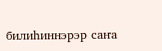билиһиннэрэр саҥа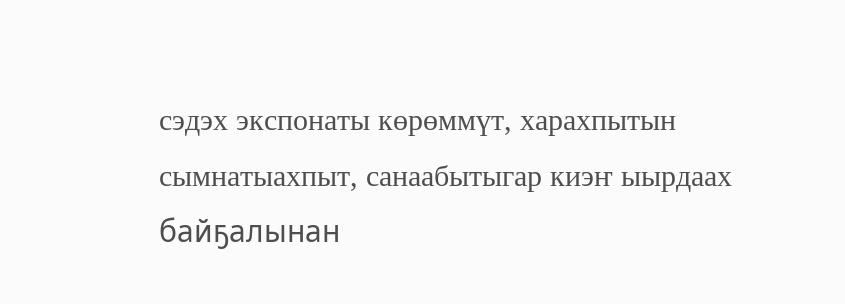сэдэх экспонаты көрөммүт, харахпытын сымнатыахпыт, санаабытыгар киэҥ ыырдаах байҕалынан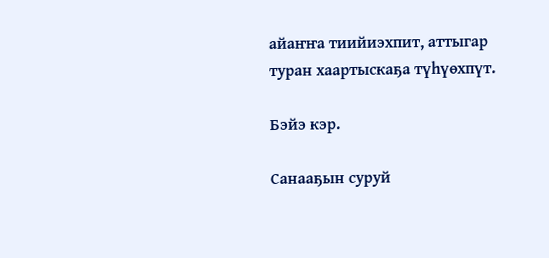айаҥҥа тиийиэхпит, аттыгар туран хаартыскаҕа түһүөхпүт.

Бэйэ кэр.

Санааҕын суруй